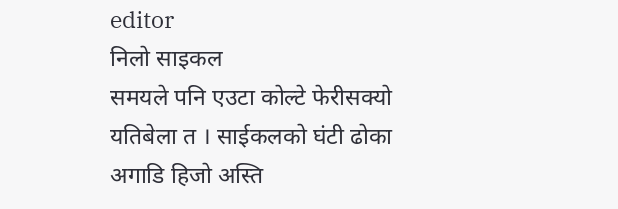editor
निलो साइकल
समयले पनि एउटा कोल्टे फेरीसक्यो यतिबेला त । साईकलको घंटी ढोका अगाडि हिजो अस्ति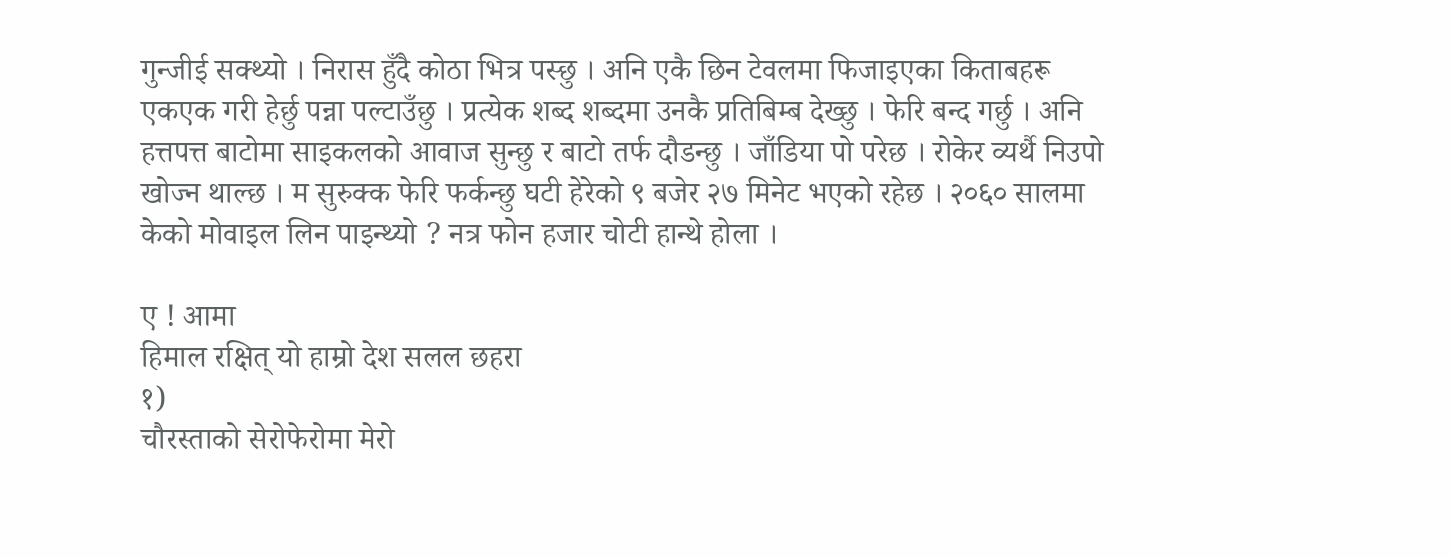गुन्जीई सक्थ्यो । निरास हुँदै कोठा भित्र पस्छु । अनि एकै छिन टेवलमा फिजाइएका किताबहरू एकएक गरी हेर्छु पन्ना पल्टाउँछु । प्रत्येक शब्द शब्दमा उनकै प्रतिबिम्ब देख्छु । फेरि बन्द गर्छु । अनि हत्तपत्त बाटोमा साइकलको आवाज सुन्छु र बाटो तर्फ दौडन्छु । जाँडिया पो परेछ । रोकेर व्यर्थै निउपो खोज्न थाल्छ । म सुरुक्क फेरि फर्कन्छु घटी हेरेको ९ बजेर २७ मिनेट भएको रहेछ । २०६० सालमा केको मोवाइल लिन पाइन्थ्यो ? नत्र फोन हजार चोटी हान्थे होला ।

ए ! आमा
हिमाल रक्षित् यो हाम्रो देश सलल छहरा
१)
चौरस्ताको सेरोफेरोमा मेरो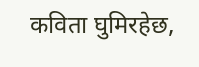कविता घुमिरहेछ,